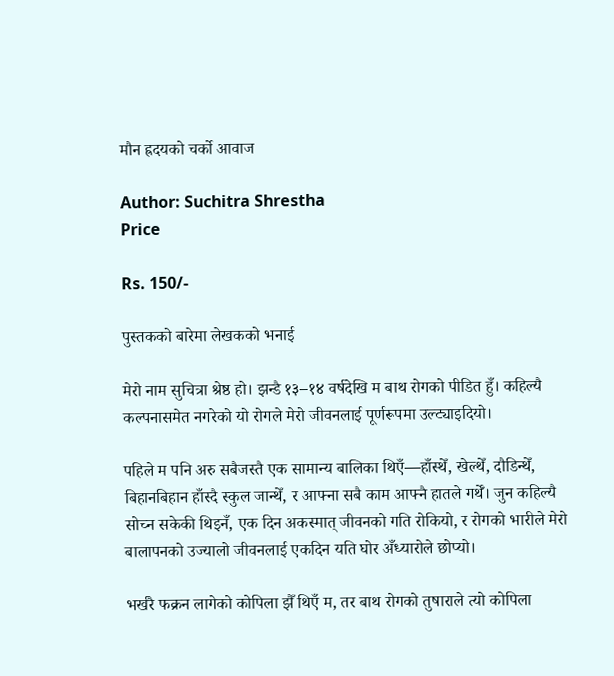मौन ह्रदयको चर्को आवाज

Author: Suchitra Shrestha
Price

Rs. 150/-

पुस्तकको बारेमा लेखकको भनाई

मेरो नाम सुचित्रा श्रेष्ठ हो। झन्डै १३–१४ वर्षदेखि म बाथ रोगको पीडित हुँ। कहिल्यै कल्पनासमेत नगरेको यो रोगले मेरो जीवनलाई पूर्णरूपमा उल्ट्याइदियो।

पहिले म पनि अरु सबैजस्तै एक सामान्य बालिका थिएँ—हाँस्थेँ, खेल्थेँ, दौडिन्थेँ, बिहानबिहान हाँस्दै स्कुल जान्थेँ, र आफ्ना सबै काम आफ्नै हातले गर्थेँ। जुन कहिल्यै सोच्न सकेकी थिइनँ, एक दिन अकस्मात् जीवनको गति रोकियो, र रोगको भारीले मेरो बालापनको उज्यालो जीवनलाई एकदिन यति घोर अँध्यारोले छोप्यो।

भर्खरै फक्रन लागेको कोपिला झैँ थिएँ म, तर बाथ रोगको तुषाराले त्यो कोपिला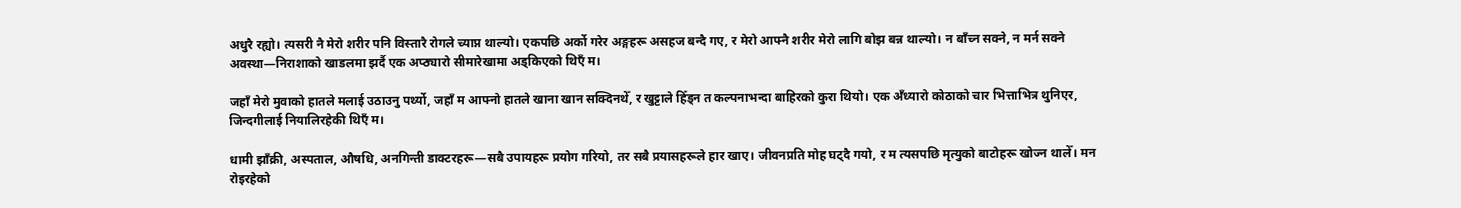अधुरै रह्यो। त्यसरी नै मेरो शरीर पनि विस्तारै रोगले च्याप्न थाल्यो। एकपछि अर्को गरेर अङ्गहरू असहज बन्दै गए, र मेरो आफ्नै शरीर मेरो लागि बोझ बन्न थाल्यो। न बाँच्न सक्ने, न मर्न सक्ने अवस्था—निराशाको खाडलमा झर्दै एक अप्ठ्यारो सीमारेखामा अड्किएको थिएँ म।

जहाँ मेरो मुवाको हातले मलाई उठाउनु पर्थ्यो, जहाँ म आफ्नो हातले खाना खान सक्दिनथेँ, र खुट्टाले हिँड्न त कल्पनाभन्दा बाहिरको कुरा थियो। एक अँध्यारो कोठाको चार भित्ताभित्र थुनिएर, जिन्दगीलाई नियालिरहेकी थिएँ म।

धामी झाँक्री, अस्पताल, औषधि, अनगिन्ती डाक्टरहरू—सबै उपायहरू प्रयोग गरियो, तर सबै प्रयासहरूले हार खाए। जीवनप्रति मोह घट्दै गयो, र म त्यसपछि मृत्युको बाटोहरू खोज्न थालेँ। मन रोइरहेको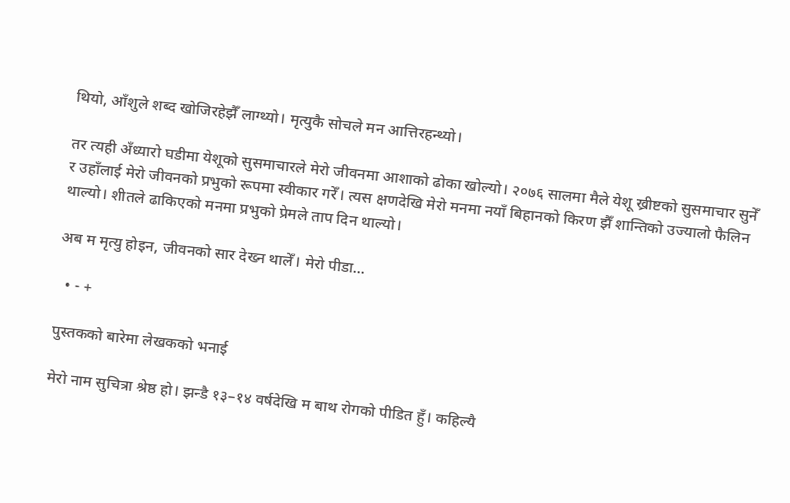थियो, आँशुले शब्द खोजिरहेझैँ लाग्थ्यो। मृत्युकै सोचले मन आत्तिरहन्थ्यो।

तर त्यही अँध्यारो घडीमा येशूको सुसमाचारले मेरो जीवनमा आशाको ढोका खोल्यो। २०७६ सालमा मैले येशू ख्रीष्टको सुसमाचार सुनेँ र उहाँलाई मेरो जीवनको प्रभुको रूपमा स्वीकार गरेँ। त्यस क्षणदेखि मेरो मनमा नयाँ बिहानको किरण झैँ शान्तिको उज्यालो फैलिन थाल्यो। शीतले ढाकिएको मनमा प्रभुको प्रेमले ताप दिन थाल्यो।

अब म मृत्यु होइन, जीवनको सार देख्न थालेँ। मेरो पीडा...

  • - +

पुस्तकको बारेमा लेखकको भनाई

मेरो नाम सुचित्रा श्रेष्ठ हो। झन्डै १३–१४ वर्षदेखि म बाथ रोगको पीडित हुँ। कहिल्यै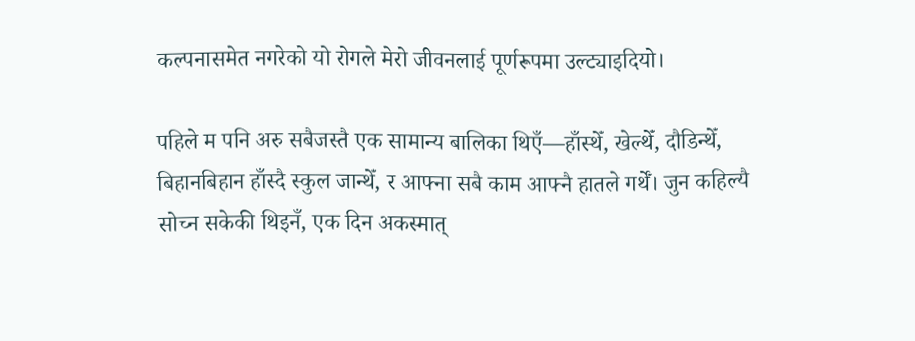कल्पनासमेत नगरेको यो रोगले मेरो जीवनलाई पूर्णरूपमा उल्ट्याइदियो।

पहिले म पनि अरु सबैजस्तै एक सामान्य बालिका थिएँ—हाँस्थेँ, खेल्थेँ, दौडिन्थेँ, बिहानबिहान हाँस्दै स्कुल जान्थेँ, र आफ्ना सबै काम आफ्नै हातले गर्थेँ। जुन कहिल्यै सोच्न सकेकी थिइनँ, एक दिन अकस्मात्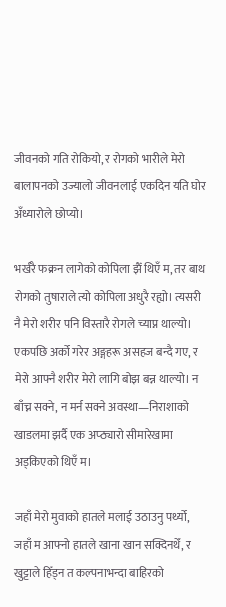जीवनको गति रोकियो, र रोगको भारीले मेरो बालापनको उज्यालो जीवनलाई एकदिन यति घोर अँध्यारोले छोप्यो।

भर्खरै फक्रन लागेको कोपिला झैँ थिएँ म, तर बाथ रोगको तुषाराले त्यो कोपिला अधुरै रह्यो। त्यसरी नै मेरो शरीर पनि विस्तारै रोगले च्याप्न थाल्यो। एकपछि अर्को गरेर अङ्गहरू असहज बन्दै गए, र मेरो आफ्नै शरीर मेरो लागि बोझ बन्न थाल्यो। न बाँच्न सक्ने, न मर्न सक्ने अवस्था—निराशाको खाडलमा झर्दै एक अप्ठ्यारो सीमारेखामा अड्किएको थिएँ म।

जहाँ मेरो मुवाको हातले मलाई उठाउनु पर्थ्यो, जहाँ म आफ्नो हातले खाना खान सक्दिनथेँ, र खुट्टाले हिँड्न त कल्पनाभन्दा बाहिरको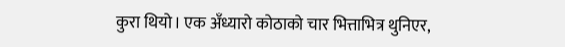कुरा थियो। एक अँध्यारो कोठाको चार भित्ताभित्र थुनिएर,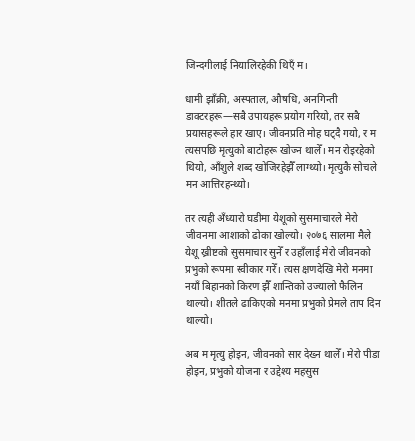जिन्दगीलाई नियालिरहेकी थिएँ म।

धामी झाँक्री, अस्पताल, औषधि, अनगिन्ती डाक्टरहरू—सबै उपायहरू प्रयोग गरियो, तर सबै प्रयासहरूले हार खाए। जीवनप्रति मोह घट्दै गयो, र म त्यसपछि मृत्युको बाटोहरू खोज्न थालेँ। मन रोइरहेको थियो, आँशुले शब्द खोजिरहेझैँ लाग्थ्यो। मृत्युकै सोचले मन आत्तिरहन्थ्यो।

तर त्यही अँध्यारो घडीमा येशूको सुसमाचारले मेरो जीवनमा आशाको ढोका खोल्यो। २०७६ सालमा मैले येशू ख्रीष्टको सुसमाचार सुनेँ र उहाँलाई मेरो जीवनको प्रभुको रूपमा स्वीकार गरेँ। त्यस क्षणदेखि मेरो मनमा नयाँ बिहानको किरण झैँ शान्तिको उज्यालो फैलिन थाल्यो। शीतले ढाकिएको मनमा प्रभुको प्रेमले ताप दिन थाल्यो।

अब म मृत्यु होइन, जीवनको सार देख्न थालेँ। मेरो पीडा होइन, प्रभुको योजना र उद्देश्य महसुस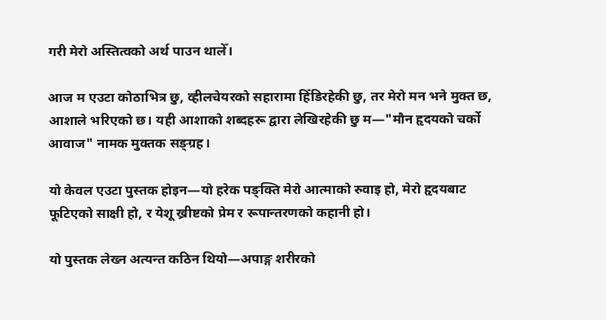गरी मेरो अस्तित्वको अर्थ पाउन थालेँ।

आज म एउटा कोठाभित्र छु, व्हीलचेयरको सहारामा हिँडिरहेकी छु, तर मेरो मन भने मुक्त छ, आशाले भरिएको छ। यही आशाको शब्दहरू द्वारा लेखिरहेकी छु म—"मौन हृदयको चर्को आवाज" नामक मुक्तक सङ्ग्रह।

यो केवल एउटा पुस्तक होइन—यो हरेक पङ्क्ति मेरो आत्माको रुवाइ हो, मेरो हृदयबाट फूटिएको साक्षी हो, र येशू ख्रीष्टको प्रेम र रूपान्तरणको कहानी हो।

यो पुस्तक लेख्न अत्यन्त कठिन थियो—अपाङ्ग शरीरको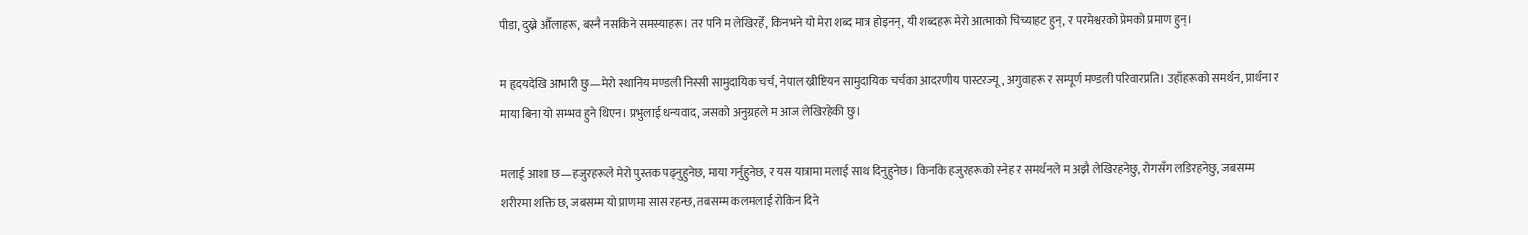पीडा, दुख्ने औँलाहरू, बस्नै नसकिने समस्याहरू। तर पनि म लेखिरहेँ, किनभने यो मेरा शब्द मात्र होइनन्, यी शब्दहरू मेरो आत्माको चिच्याहट हुन्, र परमेश्वरको प्रेमको प्रमाण हुन्।

म हृदयदेखि आभारी छु—मेरो स्थानिय मण्डली निस्सी सामुदायिक चर्च, नेपाल ख्रीष्टियन सामुदायिक चर्चका आदरणीय पास्टरज्यू, अगुवाहरू र सम्पूर्ण मण्डली परिवारप्रति। उहाँहरूको समर्थन, प्रार्थना र माया बिना यो सम्भव हुने थिएन। प्रभुलाई धन्यवाद, जसको अनुग्रहले म आज लेखिरहेकी छु।

मलाई आशा छ—हजुरहरूले मेरो पुस्तक पढ्नुहुनेछ, माया गर्नुहुनेछ, र यस यात्रामा मलाई साथ दिनुहुनेछ। किनकि हजुरहरूको स्नेह र समर्थनले म अझै लेखिरहनेछु, रोगसँग लडिरहनेछु, जबसम्म शरीरमा शक्ति छ, जबसम्म यो प्राणमा सास रहन्छ, तबसम्म कलमलाई रोकिन दिने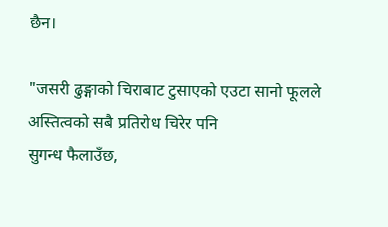छैन।

"जसरी ढुङ्गाको चिराबाट टुसाएको एउटा सानो फूलले अस्तित्वको सबै प्रतिरोध चिरेर पनि
सुगन्ध फैलाउँछ,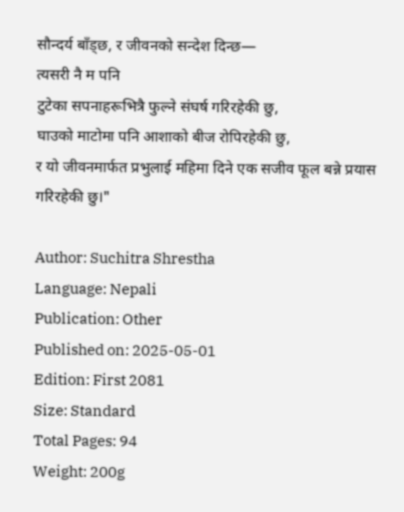सौन्दर्य बाँड्छ, र जीवनको सन्देश दिन्छ—
त्यसरी नै म पनि
टुटेका सपनाहरूभित्रै फुल्ने संघर्ष गरिरहेकी छु,
घाउको माटोमा पनि आशाको बीज रोपिरहेकी छु,
र यो जीवनमार्फत प्रभुलाई महिमा दिने एक सजीव फूल बन्ने प्रयास गरिरहेकी छु।"

Author: Suchitra Shrestha
Language: Nepali
Publication: Other
Published on: 2025-05-01
Edition: First 2081
Size: Standard
Total Pages: 94
Weight: 200g